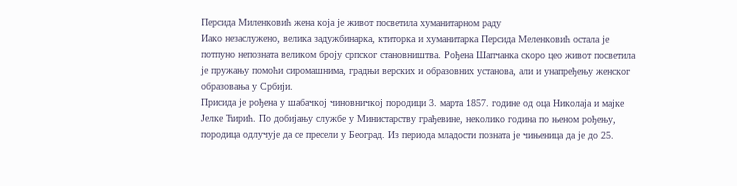Персида Миленковић жена која је живот посветила хуманитарном раду
Иако незаслужено, велика задужбинарка, ктиторка и хуманитарка Персида Меленковић остала је потпуно непозната великом броју српског становништва. Рођена Шапчанка скоро цео живот посветила је пружању помоћи сиромашнима, градњи верских и образовних установа, али и унапређењу женског образовања у Србији.
Присида је рођена у шабачкој чиновничкој породици 3. марта 1857. године од оца Николаја и мајке Јелке Ћирић. По добијању службе у Министарству грађевине, неколико година по њеном рођењу, породица одлучује да се пресели у Београд. Из периода младости позната је чињеница да је до 25.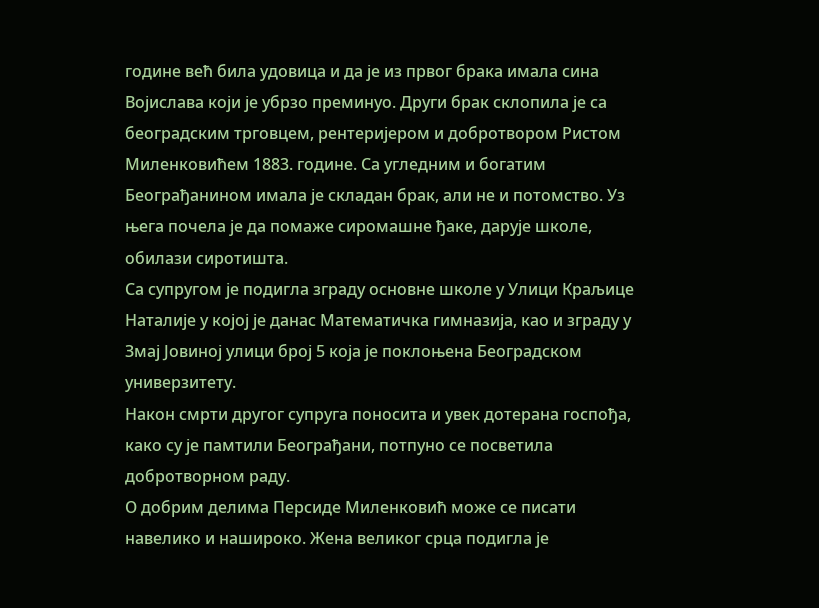године већ била удовица и да је из првог брака имала сина Војислава који је убрзо преминуо. Други брак склопила је са београдским трговцем, рентеријером и добротвором Ристом Миленковићем 1883. године. Са угледним и богатим Београђанином имала је складан брак, али не и потомство. Уз њега почела је да помаже сиромашне ђаке, дарује школе, обилази сиротишта.
Са супругом је подигла зграду основне школе у Улици Краљице Наталије у којој је данас Математичка гимназија, као и зграду у Змај Јовиној улици број 5 која је поклоњена Београдском универзитету.
Након смрти другог супруга поносита и увек дотерана госпођа, како су је памтили Београђани, потпуно се посветила добротворном раду.
О добрим делима Персиде Миленковић може се писати навелико и нашироко. Жена великог срца подигла је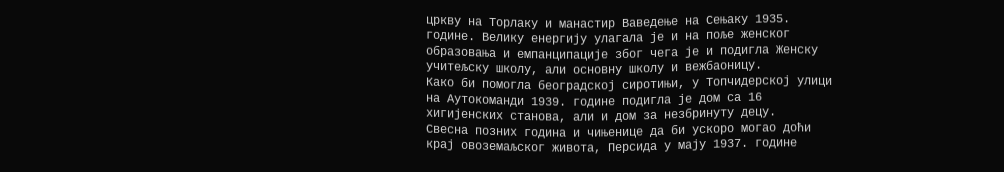цркву на Торлаку и манастир Ваведење на Сењаку 1935. године. Велику енергију улагала је и на поље женског образовања и емпанципације због чега је и подигла Женску учитељску школу, али основну школу и вежбаоницу.
Како би помогла београдској сиротињи, у Топчидерској улици на Аутокоманди 1939. године подигла је дом са 16 хигијенских станова, али и дом за незбринуту децу.
Свесна позних година и чињенице да би ускоро могао доћи крај овоземаљског живота, Персида у мају 1937. године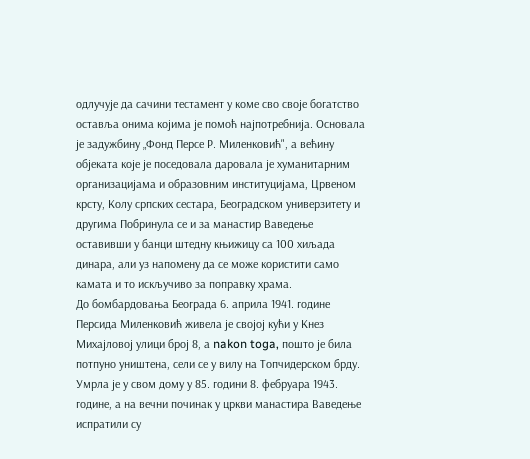одлучује да сачини тестамент у коме сво своје богатство оставља онима којима је помоћ најпотребнија. Основала је задужбину „Фонд Персе Р. Миленковић", а већину објеката које је поседовала даровала је хуманитарним организацијама и образовним институцијама, Црвеном крсту, Колу српских сестара, Београдском универзитету и другима Побринула се и за манастир Ваведење оставивши у банци штедну књижицу са 100 хиљада динара, али уз напомену да се може користити само камата и то искључиво за поправку храма.
До бомбардовања Београда 6. априла 1941. године Персида Миленковић живела је својој кући у Кнез Михајловој улици број 8, а nakon toga, пошто је била потпуно уништена, сели се у вилу на Топчидерском брду. Умрла је у свом дому у 85. години 8. фебруара 1943. године, а на вечни починак у цркви манастира Ваведење испратили су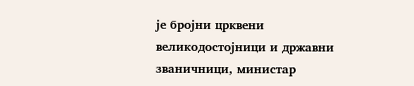је бројни црквени великодостојници и државни званичници, министар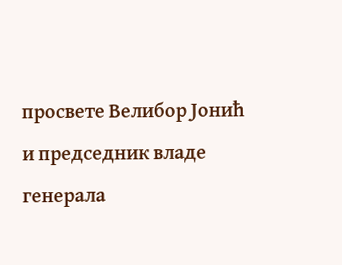просвете Велибор Јонић и председник владе генерала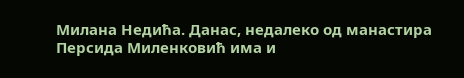Милана Недића. Данас, недалеко од манастира Персида Миленковић има и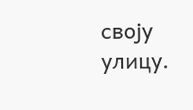своју улицу.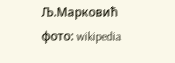Љ.Марковић
фото: wikipedia